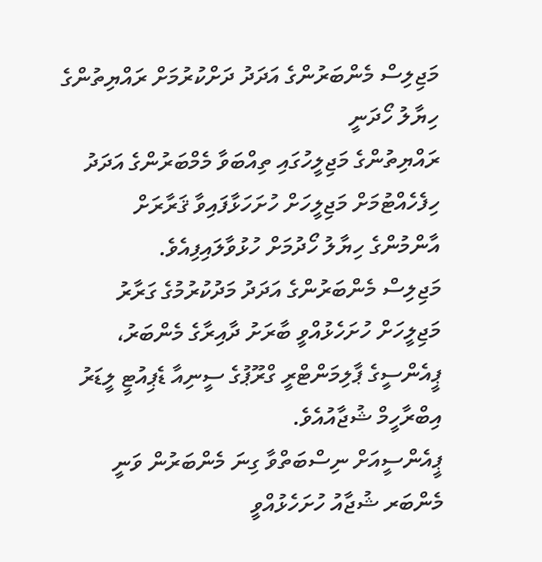މަޖިލިސް މެންބަރުންގެ އަދަދު ދަށްކުރުމަށް ރައްޔިތުންގެ ހިޔާލު ހޯދަނީ
ރައްޔިތުންގެ މަޖިލީހުގައި ތިއްބަވާ މެމްބަރުންގެ އަދަދު ހިފެހެއްޓުމަށް މަޖިލީހަށް ހުށަހަޅާފައިވާ ޤަރާރަށް އާންމުންގެ ހިޔާލު ހޯދުމަށް ހުޅުވާލައިފިއެވެ.
މަޖިލިސް މެންބަރުންގެ އަދަދު މަދުކުރުމުގެ ގަރާރު މަޖިލީހަށް ހުށަހެޅުއްވީ ބާރަށު ދާއިރާގެ މެންބަރު، ޕީއެންސީގެ ޕާލިމަންޓްރީ ގްރޫޕުގެ ސީނިއާ ޑެޕިއުޓީ ލީޑަރު އިބްރާހީމް ޝުޖާއުއެވެ.
ޕީއެންސީއަށް ނިސްބަތްވާ ގިނަ މެންބަރުން ވަނީ މެންބަރ ޝުޖާއު ހުށަހެޅުއްވީ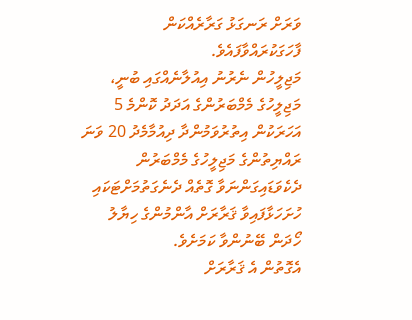ވަރަށް ރަނގަޅު ގަރާރެއްކަން ފާހަގަކުރައްވާފައެވެ.
މަޖިލީހުން ނެރުނު އިއުލާނެއްގައި ބުނީ، މަޖިލީހުގެ މެމްބަރުންގެ އަދަދު ކޮންމެ 5 އަހަރަކުން އިތުރުވަމުންދާ ދިއުމާމެދު 20 ވަނަ ރައްޔިތުންގެ މަޖިލީހުގެ މެމްބަރުން ދެކެވަޑައިގަންނަވާ ގޮތެއް ދެނެގަތުމަށްޓަކައި ހުށަހަޅާފައިވާ ޤަރާރަށް އާންމުންގެ ހިޔާލު ހޯދަން ބޭނުންވާ ކަމަށެވެ.
އެގޮތުން އެ ޤަރާރަށް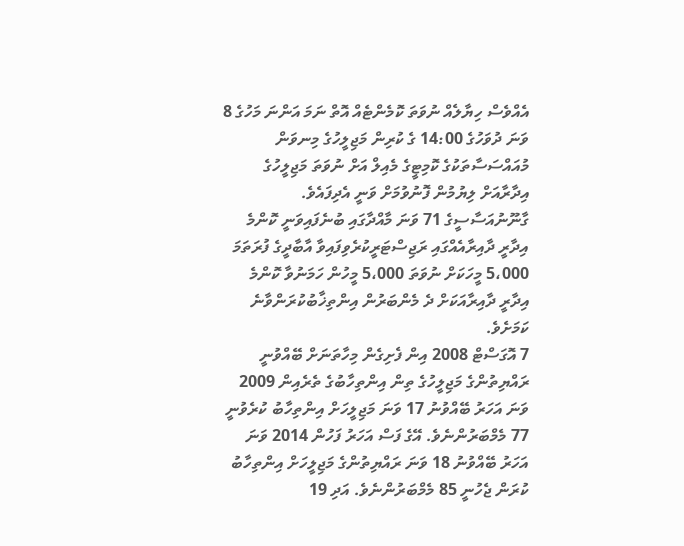އެއްވެސް ހިޔާލެއް ނުވަތަ ކޮމެންޓެއް އޮތް ނަމަ އަންނަ މަހުގެ 8 ވަނަ ދުވަހުގެ 14:00 ގެ ކުރިން މަޖިލީހުގެ މިނވަން މުއައްސަސާތަކުގެ ކޮމިޓީގެ މެއިލް އަށް ނުވަތަ މަޖިލީހުގެ އިދާރާއަށް ލިޔުމުން ފޮނުވުމަށް ވަނީ އެދިފައެވެ.
ގާނޫނުއަސާސީގެ 71 ވަނަ މާއްދާގައި ބުނެފައިވަނީ ކޮންމެ އިދާރީ ދާއިރާއެއްގައި ރަޖިސްޓަރީކުރެވިފައިވާ އާބާދީގެ ފުރަތަމަ 5،000 މީހަކަށް ނުވަތަ 5،000 މީހުން ހަމަނުވާ ކޮންމެ އިދާރީ ދާއިރާއަކަށް ދެ މެންބަރުން އިންތިޚާބުކުރަންވާނެ ކަމަށެވެ.
7 އޮގަސްޓް 2008 އިން ފެށިގެން މިހާތަނަށް ބޭއްވުނީ ރައްޔިތުންގެ މަޖިލީހުގެ ތިން އިންތިހާބުގެ ތެރެއިން 2009 ވަނަ އަހަރު ބޭއްވުނު 17 ވަނަ މަޖިލީހަށް އިންތިހާބު ކުރެވުނީ 77 މެމްބަރުންނެވެ. އޭގެ ފަސް އަހަރު ފަހުން 2014 ވަނަ އަހަރު ބޭއްވުނު 18 ވަނަ ރައްޔިތުންގެ މަޖިލީހަށް އިންތިހާބު ކުރަން ޖެހުނީ 85 މެމްބަރުންނެވެ. އަދި 19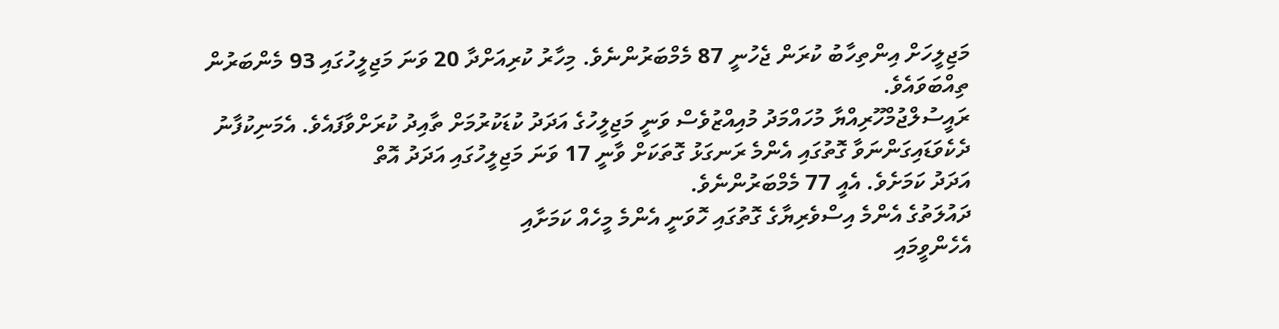މަޖިލީހަށް އިންތިހާބު ކުރަން ޖެހުނީ 87 މެމްބަރުންނެވެ. މިހާރު ކުރިއަށްދާ 20 ވަނަ މަޖިލީހުގައި 93 މެންބަރުން ތިއްބަވައެވެ.
ރައީސުލްޖުމްހޫރިއްޔާ މުހައްމަދު މުއިއްޒުވެސް ވަނީ މަޖިލީހުގެ އަދަދު ކުޑަކުރުމަށް ތާއިދު ކުރަށްވާފައެވެ. އެމަނިކުފާނު ދެކެވަޑައިގަންނަވާ ގޮތުގައި އެންމެ ރަނގަޅު ގޮތަކަށް ވާނީ 17 ވަނަ މަޖިލީހުގައި އަދަދު އޮތް
އަދަދު ކަމަށެވެ. އެއީ 77 މެމްބަރުންނެވެ.
ދައުލަތުގެ އެންމެ އިސްވެރިޔާގެ ގޮތުގައި ހޮވަނީ އެންމެ މީހެއް ކަމަށާއި
އެހެންވީމައި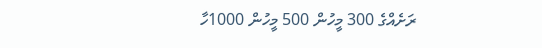ރަށެއްގެ 300 މީހުން 500 މީހުން 1000ހާ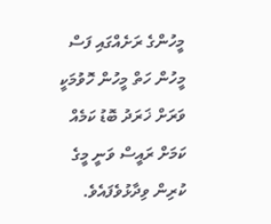މީހުންގެ ރަށެއްގައި ފަސް
މީހުން ހަތް މީހުން ހޮވުމަކީ ވަރަށް ޚަރަދު ބޮޑު ކަމެއް ކަމަށް ރައީސް ވަނީ މީގެ ކުރިން ވިދާޅުވެފައެވެ.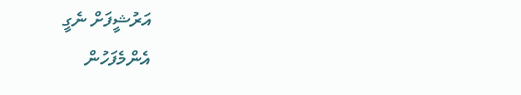އަރުޝީފަށް ނެގީ
އެންމެފަހުން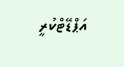އަޕްޑޭޓްކުރީ